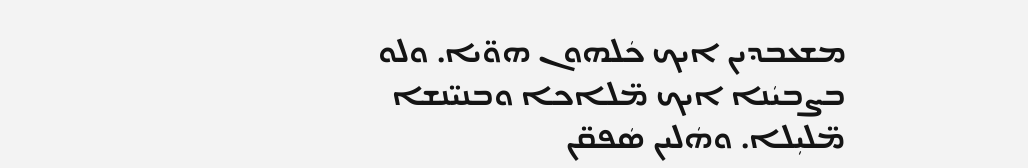ܡܫܥܒܕܝܢ ܐܝܟ ܟܿܠܗܘܢ ܗܘ̈ܝܐ. ܘܠܘ ܒܨܒܝܿܢܐ ܐܝܟ ܡ̈ܠܐܟܐ ܘܒܢܝ̈ܢܫܐ ܡ̈ܠܝܼܠܐ. ܘܗܿܠܝܢ ܣܿܦܩ̈ܢ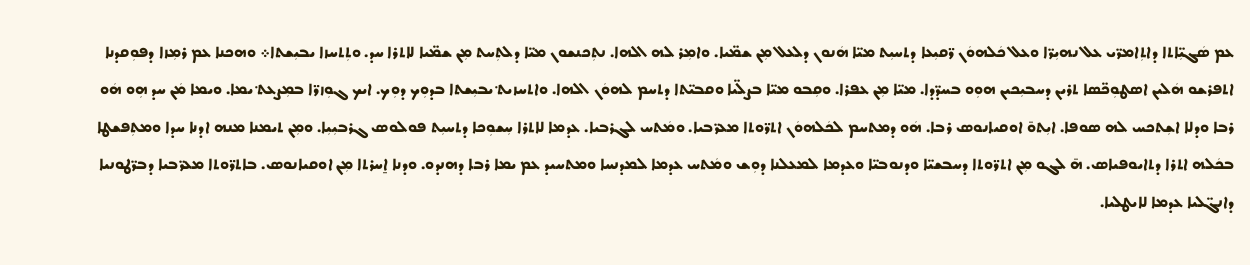ܥܡ ܣܿܓܝܼ̈ܐܬܐ ܕܐܬܼܐܡܪ̈ܝ ܥܠ ܢܗܝܼܪ̈ܐ ܘܥܠ ܟܿܠܗܘܿܢ ܪ̈ܩܝܼܥܐ ܕܬܚܝܼܬ ܡܝ̈ܐ ܗܿܢܘܢ ܕܠܥܠ ܡܼܢ ܫܡ̈ܝܐ. ܘܐܡܼܪ ܠܗ ܐܠܗܐ. ܢܬܼܟܢܫܘܢ ܡܝ̈ܐ ܕܠܬܼܚܬ ܡܼܢ ܫܡ̈ܝܐ ܠܐܬܪܐ ܚܕ. ܘܬܼܬܚܙܐ ܝܒܝܼܫܬܐ܀ ܘܗܟܢܐ ܥܡ ܪܡܼܙܐ ܕܦܘܼܩܕܢܐ ܐܬܦܪܫܘ ܗܿܠܝܢ ܐܣܛܘܼܟ̈ܣܐ ܬܪܝܢ ܕܚܒܝܼܟܝܢ ܗܘܼܘ ܒܚܕ̈ܕܐ. ܡܝ̈ܐ ܡܼܢ ܥܦܪܐ. ܘܩܼܒܘ ܡܝ̈ܐ ܒܨܠ̈ܝܐ ܘܩܒܝ̈ܬܐ ܕܬܚܡ ܠܗܘܿܢ ܐܠܗܐ. ܘܐܬܚܙܝܬ݀ ܝܒܝܼܫܬܐ ܒܕܘܼܟ ܕܘܼܟ. ܐܝܟ ܓܘܼܙܪ̈ܐ ܒܡܼܨܥܬ݀ ܝܡܐ. ܘܝܡܐ ܡܿܢ ܚܕ ܗܼܘ ܗܿܘ ܪܒܐ ܘܕܠܐ ܐܫܼܬܟܚ ܠܗ ܣܘܦܐ. ܐܝܼܬܘ̄ ܐܘܩܝܐܢܘܣ ܪܒܐ. ܗܿܘ ܕܡܬܚܡ ܠܟܿܠܗܘܿܢ ܐܬܪ̈ܘܬܐ ܡܥܪ̈ܒܝܐ. ܘܡܿܬܚ ܠܓܪܒܝܐ. ܥܕܡܐ ܠܐܬܪܐ ܚܼܫܘܼܟܐ ܕܬܚܝܼܬ ܦܘܠܘܣ ܓܪܒܝܼܝܼܐ. ܘܡܼܢ ܬܝܡܢܐ ܡܢܗ ܐܕܢܐ ܚܕܐ ܘܡܬܼܦܫܛܐ ܒܟܿܠܗ ܐܬܪܐ ܕܬܐܝܘܦܝܐܣ. ܗ̄ ܠܓܘ ܡܼܢ ܐܬܪ̈ܘܬܐ ܕܚܒܫܝ̈ܐ ܘܕܢܘܒܝ̈ܐ ܘܥܕܡܐ ܠܡܥܠܢܐ ܕܘܼܫ ܘܡܿܬܚ ܥܕܡܐ ܠܡܕܢܚܐ ܘܡܬܚܝܕ ܥܡ ܝܡܐ ܪܒܐ ܕܗܢܕܘ. ܘܕܢܐ ܐ̱ܚܪܬܐ ܡܼܢ ܐܘܩܝܐܢܘܣ. ܒܐܬܪ̈ܘܬܐ ܡܥܪ̈ܒܝܐ ܕܒܪ̈ܛܘܢܝܐ ܕܐܢܓ̈ܠܝܐ ܥܕܡܐ ܠܐܝܛܠܝܐ.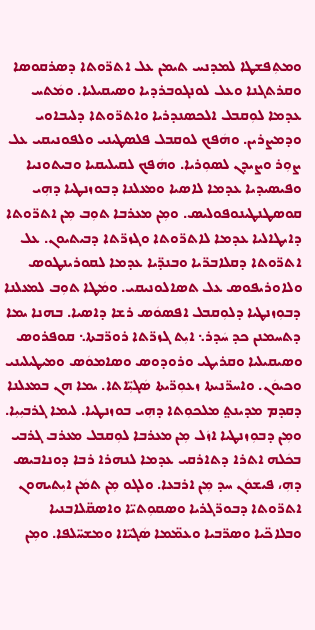ܘܡܬܼܦܫܛܐ ܠܡܕܢܚ ܬܝܡܢ ܥܠ ܐܬܪ̈ܘܬܐ ܕܣܪܩܘܣܐ ܘܩܪܬܓܢܐ ܘܥܠ ܠܘܢܓܘܒܪܕܝܐ ܘܣܝܩܝܠܝܐ. ܘܡܿܬܚ ܥܕܡܐ ܠܘܼܩܒܠ ܐܠܟܣܢܕܪܝܐ ܘܐܬܪ̈ܘܬܐ ܕܠܝܒܐܘܝ ܘܕܡܨܪܝܢ. ܘܗܿܦܟ ܠܘܩܒܠ ܦܠܣܛܝܢܝ ܘܠܦܘܢܝܩܝ ܥܠ ܨܘܼܪ ܘܨܝܕܢ ܠܣܘܼܪܝܐ. ܘܗܿܦܟ ܠܩܝܠܝܩܝܐ ܘܒܝܬܘܢܝܐ ܘܦܝܣܝܕܝܐ ܥܕܡܐ ܠܐܣܝܐ ܘܡܥܠܢܐ ܕܒܘܙܢܛܝܐ ܕܗܼܝ ܩܘܣܛܢܛܝܢܘܦܘܠܝܣ. ܘܡܼܢ ܡܥܪܒܐ ܬܘܼܒ ܡܼܢ ܐܬܪ̈ܘܬܐ ܕܐܝܛܐܠܝܐ ܥܕܡܐ ܠܐܬܪ̈ܘܬܐ ܘܓܙܪ̈ܬܐ ܕܒܝܬܝܘܢ. ܥܠ ܐܬܪ̈ܘܬܐ ܕܩܠܐܒܪ̈ܝܐ ܘܒܢܕ̈ܝܐ ܥܕܡܐ ܠܩܘܪܝܢܛܘܣ ܘܠܐܘܪܝܦܘܣ ܥܠ ܬܣܐܠܘܢܝܩܝ. ܘܡܿܛܐ ܬܘܼܒ ܠܡܥܠܢܐ ܕܒܘܼܙܢܛܝܐ ܕܠܘܼܩܒܠ ܐܦܣܘܿܣ ܪܫܐ ܕܐܣܝܐ. ܒܗܢܐ ܝܡܐ ܕܬܚܡܢܢ ܟܕ ܚܿܕܪ܆ ܐܝܼܬ ܓܙܪ̈ܬܐ ܪܘܪ̈ܒܬܐ܆ ܩܘܦܪܘܣ ܘܣܝܩܝܠܝܐ ܘܩܪܝܛܝ ܘܪܘܕܘܣ ܘܣܐܡܘܿܣ ܘܡܝܛܝܠܝܢܝ ܘܟܝܘܿܢ. ܘܐܚܪ̈ܢܝܬܐ ܙܥܘܼܪ̈ܝܬܐ ܣܿܓܝܼ̈ܐܬܐ. ܝܡܐ ܗܢ ܒܡܥܠܢܐ ܕܩܕܡ ܡܕܝܢܬ݀ ܡܠܟܘܼܬܐ ܕܗܼܝ ܒܘܙܢܛܝܐ. ܠܝܡܐ ܓܪܒܝܼܝܼܐ. ܘܡܼܢ ܕܒܘܼܙܢܛܝܐ ܐܙܿܠ ܡܼܢ ܡܥܪܒܐ ܠܘܼܩܒܠ ܡܥܪܒ ܓܪܒܝ ܒܟܿܠܗ ܐܬܪܐ ܕܬܐܪܩܝ ܥܕܡܐ ܠܢܗܪܐ ܪܒܐ ܕܘܢܐܒܝܣ ܕܗܼ، ܦܝܫܘܿܢ ܚܕ ܡܼܢ ܐܪܒܥܐ. ܘܠܓܘ ܡܼܢ ܬܡܿܢ ܐܝܼܬܝܗܘܢ ܐܬܪ̈ܘܬܐ ܕܒܘܪ̈ܓܪܝܐ ܘܣܩܘܼܬܝ̈ܐ ܘܐܣܩ̈ܠܐܒܢܝܐ ܘܒܠܐܟ̈ܝܐ ܘܣܪ̈ܒܝܐ ܘܥܡ̈ܡܐ ܣܿܓܝ̈ܐܐ ܘܡܫܚ̈ܠܦܐ. ܘܡܼܢ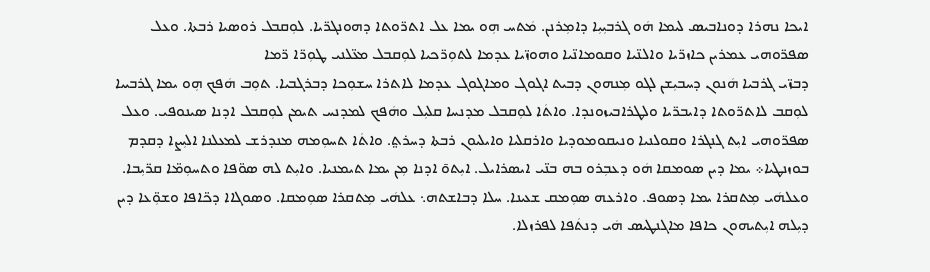ܐܝܟܐ ܢܗܪܐ ܕܘܢܐܒܝܣ ܠܝܡܐ ܗܿܘ ܓܪܒܝܼܝܼܐ ܕܐܡܼܪܢܢ. ܡܿܬܚ ܗܼܘ ܝܡܐ ܥܠ ܐܬܪ̈ܘܬܐ ܕܗܘܢܓܪ̈ܝܐ. ܠܘܼܩܒܠ ܪܘܣܝܐ ܪܒܬܐ. ܘܥܠ ܣܦܪ̈ܘܗܝ ܥܡܪܝܢ ܟܐܙܪ̈ܝܐ ܘܐܠܢ̈ܝܐ ܘܩܘܡܐܢ̈ܝܐ ܘܗܘܙ̈ܝܐ ܥܕܡܐ ܠܬܘܼܪ̈ܟܝܐ ܠܘܼܩܒܠ ܡܥ̈ܠܢܝ ܛܘܼܪ̈ܐ ܪ̈ܡܐ
ܕܒܙ̈ܝ ܓܪܒܝܐ ܗܿܢܘܢ ܕܚܒܝܼܫܢ ܠܓܘ ܡܼܢܗܘܢ ܕܒܝܬ ܐܓܘܓ ܘܡܐܓܘܓ ܥܕܡܐ ܠܐܬܪܐ ܚܫܘܼܟܐ ܕܒܪܓܒܝܐ. ܬܘܼܒ ܗܿܦܟ ܗܼܘ ܝܡܐ ܓܪܒܝܝܐ ܠܘܼܩܒ ܠܐܬܪ̈ܘܬܐ ܕܐܝܒܪ̈ܝܐ ܘܠܛܪܐܒܝܙܘܢܕܐ. ܘܐܬܿܐ ܠܘܼܩܒܠ ܡܕܢܚܐ ܩܠܝܼܠ ܘܗܿܦܟ ܠܡܕܢܚ ܬܝܡܢ ܠܘܼܩܒܠ ܐܕܢܐ ܣܝܢܘܦܝ. ܘܥܠ ܣܦܪ̈ܘܗܝ ܐܝܼܬ ܓܢܓܪܐ ܘܩܘܠܢܝܐ ܘܢܝܩܘܡܘܕܝܐ ܘܐܪܩܠܝܐ ܘܐܝܠܝܘܢ ܪܒܬܐ ܕܚܪܬ݀. ܘܐܬܿܐ ܬܚܘܼܡܗ ܡܢܕܪܫ ܠܡܥܠܢܐ ܐܠܝܼܨܐ ܕܩܕܡ ܒܘܙܢܛܝܐ܀ ܝܡܐ ܕܝܢ ܣܘܡܩܐ ܗܿܘ ܕܥܒܼܪܘ ܒܗ ܒܢ̈ܝ ܐܝܣܪܐܝܠ. ܐܝܼܬܘ̄ ܐܕܢܐ ܡܼܢ ܝܡܐ ܬܝܡܢܝܐ. ܘܐܝܼܬ ܠܗ ܣܘ̈ܦܐ ܘܬܚܘܼܡ̈ܐ ܩܪ̈ܝܼܒܐ. ܘܥܠܗܿܝ ܡܼܬܩܪܐ ܝܡܐ ܕܣܘܦ. ܘܐܪܥܗ ܣܘܼܡܩ ܫܥܝܢܐ. ܚܠܐ ܕܒܐܫܬܗ܆ ܥܠܗܿܝ ܡܼܬܩܪܐ ܣܘܼܡܩܐ. ܘܣܘܓܐܐ ܕܟ̈ܐܦܐ ܘܫܘܼ̈ܥܐ ܕܝܢ ܕܝܼܠܗ ܐܝܼܬܝܗܘܢ ܟܐܦܐ ܡܐܓܢܛܝܣ ܗܿܝ ܕܢܬܿܦܐ ܠܦܪܙܠܐ.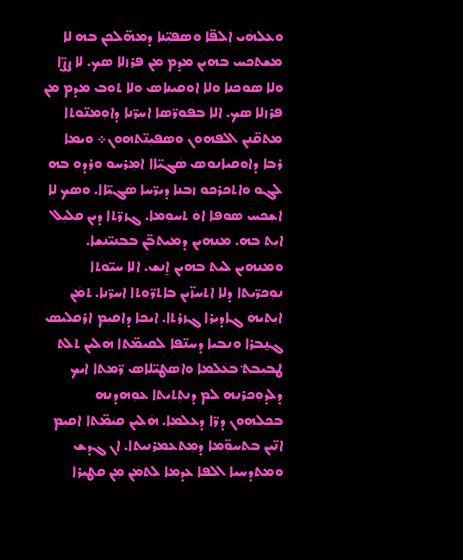ܘܥܠܗܿܝ ܐܼܠܦ̈ܐ ܘܣܦܝܼ̈ܢܐ ܕܡܗ̈ܠܟܢ ܒܗ ܠܐ ܡܫܬܟܚ ܒܗܝܢ ܡܕܡ ܡܼܢ ܦܪܙܠܐ ܣܟ. ܠܐ ܨܨ̈ܐ ܘܠܐ ܣܘܟܢܐ ܘܠܐ ܐܘܩܝܢܐܣ ܘܠܐ ܬܘܼܒ ܡܕܡ ܡܢ ܦܪܙܠܐ ܣܟ. ܐܠܐ ܒܦܘܼܪ̈ܣܐ ܐܚܪ̈ܢܐ ܕܐܘܼܡܢ̈ܘܬܐ ܡܬܩ̈ܢܢ ܐܠܦܗܘܢ ܘܣܦܝܼܢ̈ܬܗܘܢ܀ ܘܝܡܐ ܪܒܐ ܕܐܘܩܝܐܢܘܣ ܣܿܓܝܼ̈ܐܐ ܐܡܼܪܚܘ ܘܪܕܘ ܒܗ ܠܓܘ ܘܐܬܟܪܟܘ ܙܒܢܐ ܕܝܪ̈ܚܐ ܣܿܓܝܼ̈ܐܐ. ܘܣܟ ܠܐ ܐܫܼܟܚ ܣܘܦܐ ܐܘܿ ܬܚܘܼܡܐ. ܓܙܪ̈ܬܐ ܕܝܢ ܩܠܝܼܠ ܐܝܼܬ ܒܗ. ܡܢܗܝܢ ܕܡܝܬܒ̈ܢ ܒܒܢܝ̈ܢܫܐ. ܘܡܢܗܝܢ ܠܝܬ ܒܗܝܢ ܐ̱ܢܫ. ܐܠܐ ܚܝ̈ܘܬܐ ܢܘܼܟܪ̈ܝܬܐ ܕܠܐ ܐܬܚܙ̈ܝܢ ܒܐܬܪ̈ܘܬܐ ܐܚܪ̈ܢܐ. ܬܡܿܢ ܐܝܼܬܝܗܿ ܓܐܕܝܼܪܐ ܓܙܪܬܐ. ܐܝܟܐ ܕܐܩܝܼܡ ܐܪܩܠܝܣ ܓܢ̱ܒܪܐ ܘܢܒܝܐ ܕܚܢ̈ܦܐ ܠܩܝܡ̈ܬܐ ܗܿܠܝܢ ܬܠܬ ܛܒܝܼܒܬ݀ ܒܥܿܠܡܐ ܘܐܣܛܝ̈ܠܐܣ ܪ̈ܡܬܐ ܐܝܟ ܕܠܕܘܼܟܪܢܗ ܠܡ ܕܢܬܼܬܝܬܐ ܥܘܼܗܕܢܗ ܒܟܠܗܘܢ ܕܪ̈ܐ ܕܥܠܡܐ. ܗܿܠܝܢ ܩܝܿܡ̈ܬܐ ܐܩܝܼܡ ܐܢ̈ܝܢ ܒܬܚܘܼ̈ܡܐ ܕܡܼܬܥܡܪܢܝܬܐ. ܐܢ ܓܕܫ ܘܡܬܕܚܝܐ ܐܠܦܐ ܥܕܡܐ ܠܬܡܿܢ ܡܼܢ ܩܛܝܼܪܐ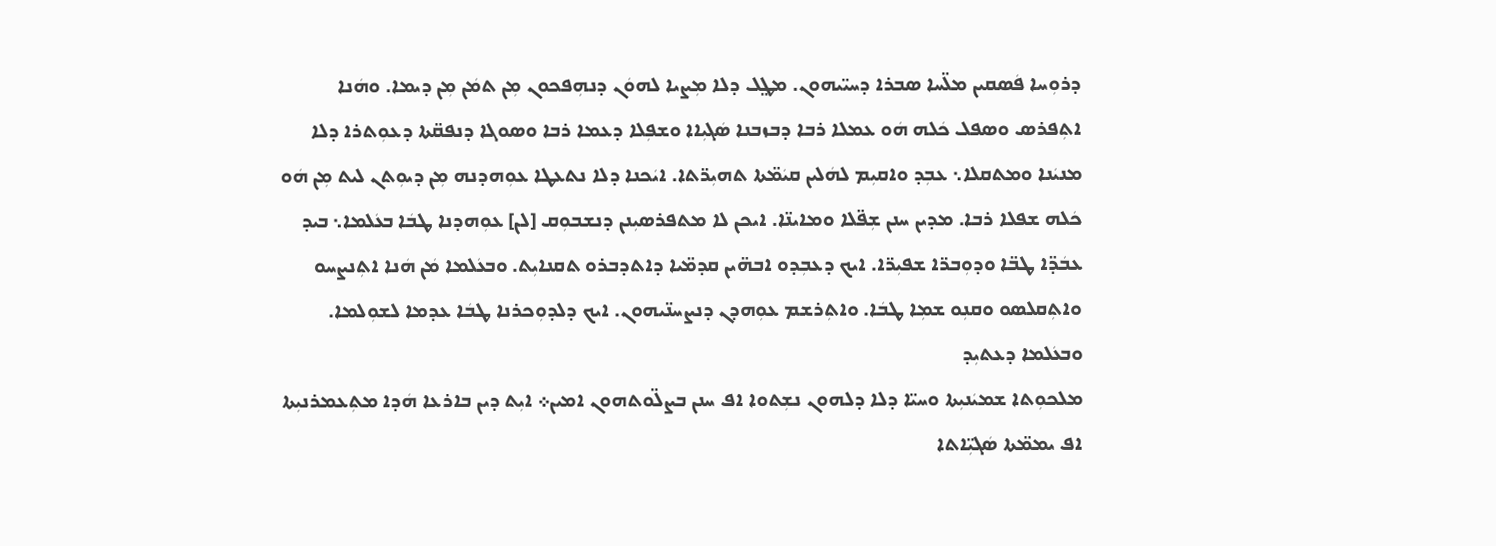ܕܪܘܼܚܐ ܦܿܣܩܝܢ ܡܠ̈ܚܐ ܣܒܪܐ ܕܚܝ̈ܝܗܘܢ. ܡܛ݀ܠ ܕܠܐ ܡܼܨܝܐ ܠܗܘܿܢ ܕܢܗܼܦܟܘܢ ܡܼܢ ܬܡܿܢ ܡܼܢ ܕܝܡܐ. ܘܗܿܢܐ ܐܬܼܦܪܣ ܘܣܦܠ ܟܿܠܗ ܗܿܘ ܥܡܠܐ ܪܒܐ ܕܒܙܒܢܐ ܣܿܓܝܼܐܐ ܘܫܦܼܠܐ ܕܥܡܐ ܪܒܐ ܘܣܘܓܐ ܕܢܦܩ̈ܬܐ ܕܥܘܼܬܪܐ ܕܠܐ ܡܢܝܿܢܐ ܘܡܬܩܠܐ܆ ܥܒܼܕ ܘܐܩܝܼܡ ܠܗܿܠܝܢ ܩܝܿܡ̈ܬܐ ܬܗܝܼܪ̈ܬܐ. ܐܝܿܟܢܐ ܕܠܐ ܢܬܥܛܐ ܥܘܼܗܕܢܗ ܡܼܢ ܕܝܘܼܬܢ ܠܝܬ ܡܼܢ ܗܿܘ ܟܿܠܗ ܫܦܠܐ ܪܒܐ. ܡܕܝܢ ܚܢܢ ܫܼܦ̈ܠܐ ܘܡܐܝܢ̈ܐ. ܐܝܟܢ ܠܐ ܡܬܦܪܣܝܼܢܢ ܕܢܫܒܘܼܩ [ܠܢ] ܥܘܼܗܕܢܐ ܛܒܿܐ ܒܥܿܠܡܐ܆ ܒܝܕ ܥܒܿܕ̈ܐ ܛܒ̈ܐ ܘܕܘܼܒܪ̈ܐ ܫܦܝܼܪ̈ܐ. ܐܝܟ ܕܥܒܼܕܘ ܐܒܗ̈ܝܢ ܩܕܡ̈ܝܐ ܕܐܬܕܒܪܘ ܬܩܢܐܝܼܬ. ܘܒܥܿܠܡܐ ܡܿܢ ܗܿܢܐ ܐܬܼܢܨܚܘ ܘܐܬܼܩܠܣܘ ܘܩܢܼܘ ܫܡܼܐ ܛܒܿܐ. ܘܐܬܼܪܫܡ ܥܘܼܗܕܢ ܕܢܨܚܢ̈ܝܗܘܢ. ܐܝܟ ܕܠܕܘܼܟܪܢܐ ܛܒܿܐ ܥܕܡܐ ܠܫܘܼܠܡܐ. ܘܒܥܿܠܡܐ ܕܥܬܝܼܕ
ܡܠܟܘܼܬܐ ܫܡܝܿܢܝܼܬܐ ܘܚܝ̈ܐ ܕܠܐ ܕܠܗܘܢ ܢܫܼܬܘܐ ܐܦ ܚܢܢ ܒܨܠ̈ܘܬܗܘܢ ܐܡܝܢ܀ ܐܝܼܬ ܕܝܢ ܒܐܪܥܐ ܗܿܕܐ ܡܬܼܥܡܪܢܝܼܬܐ ܐܦ ܝܡܡ̈ܬܐ ܣܿܓܝܼ̈ܐܬܐ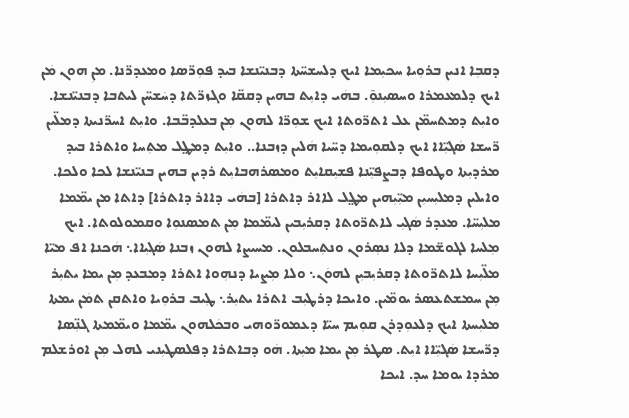ܕܩܒܼܐ ܐܢܝܢ ܒܪܘܼܝܐ ܚܟܝܼܡܐ ܐܝܟ ܕܠܚܫܚ̈ܬܐ ܕܒܢܝ̈ܢܫܐ ܒܝܕ ܦܘܼܪ̈ܣܐ ܘܡܥܕܪ̈ܢܐ. ܡܢܼ ܗܘܢ ܡܿܢ ܐܝܟ ܕܠܡܥܡܪܐ ܘܚܣܝܼܢܘܼ̄. ܒܗܿܝ ܕܐܝܼܬ ܒܗܝܢ ܕܩܩ̈ܐ ܘܓܙܪ̈ܬܐ ܕܚܿܫܚ̈ܢ ܠܝܬܒܐ ܕܒܢܝ̈ܢܫܐ. ܘܐܝܼܬ ܕܡܬܚܡ̈ܢ ܥܠ ܐܬܪ̈ܘܬܐ ܐܝܟ ܫܘܼܪ̈ܐ ܠܗܘܢ ܡܼܢ ܒܥܠܕܒ̈ܒܐ. ܘܐܝܼܬ ܐܚܪ̈ܢܝܬܐ ܕܡܠ̈ܝܢ ܪ̈ܚܫܐ ܣܿܓܝܼ̈ܐܐ ܐܝܟ ܕܠܩܘܼܝܡܐ ܕܚ̈ܝܐ ܗܿܠܝܢ ܕܙܒܢܐ.. ܘܐܝܼܬ ܕܡܛ݀ܠ ܡܬܼܚܐ ܘܐܬܪܐ ܒܝܕ ܡܪܕܝܼܬܐ ܘܛܘܦܐ ܕܒܨܦܝܼ̈ܢܐ ܦܫܝܼܩܐܝܼܬ ܘܡܣܪܗܒܐܝܼܬ ܪܕܝܢ ܒܗܝܢ ܒܢܝ̈ܢܫܐ ܠܟܐ ܘܠܟܐ. ܘܐܝܠܝܢ ܕܡܠܝܼܚܝܼܢ ܡܝܼ̈ܝܼܗܝܢ ܡܛ݀ܠ ܠܐܐܪ ܕܐܬܪܐ [ܒܗܿܝ ܕܐܐܪ ܕܐܬܪܐ] ܕܐܬܐ ܡܢ ܝܡ̈ܡܐ ܡܠܝܼܚ̈ܐ. ܡܥܕܪ ܣܿܓܝܼ ܠܐܬܪ̈ܘܬܐ ܕܩܪܝܼܒܝܢ ܠܝܡ̈ܡܐ ܡܼܢ ܬܡܣܢܘܼܐ ܘܩܡܘܠܘܬܐ. ܐܝܟ ܡܼܠܚܐ ܠܓܘܫ̈ܡܐ ܕܠܐ ܢܣܼܪܘܢ ܘܢܬܼܚܒܠܘܢ. ܡܚܝܨܐ ܠܗܘܢ ܙܒܢܐ ܣܿܓܝܼܐܐ܆ ܗܿܟܢܐ ܐܦ ܡܝ̈ܐ ܡܠ̈ܝܼܚܐ ܠܐܬܪ̈ܘܬܐ ܕܩܪܝܼܒܝܼܢ ܠܗܘܿܢ܆ ܘܠܐ ܡܼܨܝܐ ܕܢܗܼܘܐ ܐܬܪܐ ܕܡܒܥܕ ܡܼܢ ܝܡܐ ܝܬܝܼܪ ܡܼܢ ܚܡܫܬܥܣܪ ܝܘܡ̈ܝܢ. ܘܐܝܟܐ ܕܪܛܝܼܒ ܐܬܪܐ ܝܬܝܼܪ܆ ܛܼܝܒ ܒܪܘܼܝܐ ܘܐܬܩܢ ܬܡܿܢ ܝܡܬܐ ܡܠܝܼܚܬܐ ܐܝܟ ܕܠܥܘܼܕܪܢ ܩܘܼܝܡ ܚܝ̈ܐ ܕܥܡܘܪ̈ܘܗܝ ܘܒܟܿܠܗܘܢ ܝܡ̈ܡܐ ܘܝܡ̈ܡܬܐ ܓܢܼ̈ܣܐ ܕܪ̈ܚܫܐ ܣܿܓܝܼ̈ܐܐ ܐܝܼܬ. ܣܛܪ ܡܼܢ ܝܡܐ ܡܝܼܬܐ. ܗܿܘ ܕܒܐܬܪܐ ܕܦܠܣܛܝܼܢܝ ܠܗܠ ܡܼܢ ܐܘܪܫܠܡ ܡܪܕܐ ܝܘܡܐ ܚܕ. ܐܝܟܐ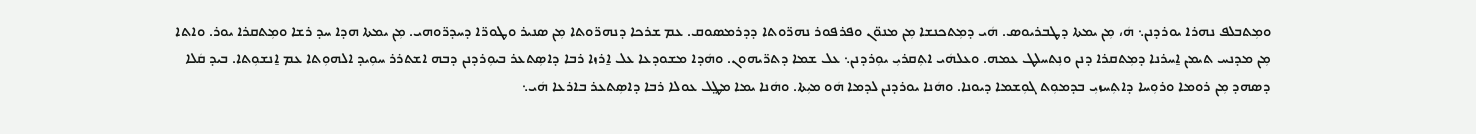ܘܡܼܬܒܠܦ ܢܗܪܐ ܝܘܪܕܢܢ܆ ܗܿ، ܡܼܢ ܝܡܬܐ ܕܛܒܪܝܘܣ. ܗܿܝ ܕܡܼܬܟܢܫܐ ܡܼܢ ܡܢܘ̈ܢ ܘܦܪܦܘܪ ܢܗܪ̈ܘܬܐ ܕܕܪܡܣܘܩ. ܥܡ ܫܪܟܐ ܕܢܗܪ̈ܘܬܐ ܡܼܢ ܣܢܝܪ ܘܛܘܪ̈ܐ ܕܚܕܪ̈ܘܗܝ. ܡܼܢ ܝܡܬܐ ܗܕܐ ܚܕ ܪܫܐ ܘܡܼܬܩܪܐ ܝܘܪ. ܘܐܬܐ ܡܼܢ ܡܕܢܚ ܬܝܡܢ ܐ̱ܚܪܢܐ ܕܡܼܬܩܪܐ ܕܢܢ ܘܢܼܬܚܠܛ ܥܡܗ. ܘܥܠܗܿܝ ܐܬܼܩܪܝܼ ܝܘܼܪܕܢܢ܆ ܥܠ ܫܡܐ ܕܬܪ̈ܝܗܘܢ. ܘܗܿܕܐ ܡܫܘܕܥܐ ܥܠ ܐ̱ܪܙܐ ܪܒܐ ܕܐܣܼܬܥܪ ܒܝܘܼܪܕܢܢ ܕܒܗ ܐܫܬܪܪ ܚܘܼܝܕ ܐܠܗܘܼܬܐ ܥܡ ܐ̱ܢܫܘܼܬܐ. ܒܝܕ ܩܿܠܐ ܕܣܗܕ ܡܼܢ ܪܘܡܐ ܘܪܘܼܚܐ ܕܐܬܼܚܙܝܼ ܒܕܡܘܼܬ ܓܘܼܫܡܐ ܕܝܘܢܐ. ܘܗܿܢܐ ܝܘܪܕܢܢ ܠܕܡܐ ܗܿܘ ܡܝܼܬܐ. ܘܗܿܢܐ ܝܡܐ ܡܛ݀ܠ ܥܘܠܐ ܪܒܐ ܕܐܣܼܬܥܪ ܒܐܪܥܐ ܗܿܝ܆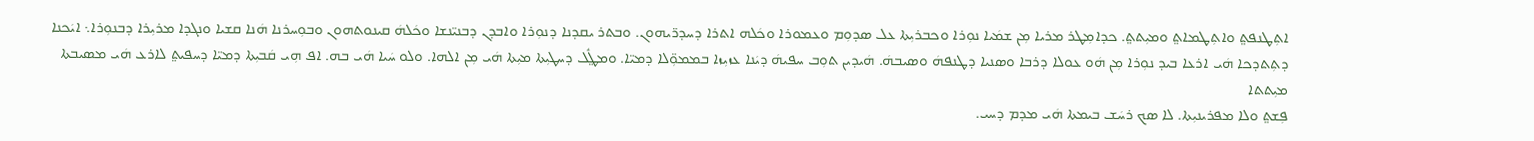ܐܬܼܛܢܦܬ݀ ܘܐܬܼܛܡܐܬ݀ ܘܡܝܼܬܬ݀. ܟܕܐܡܼܛܪ ܡܪܝܐ ܡܼܢ ܫܡܿܝܐ ܢܘܼܪܐ ܘܟܒܪܝܼܬܐ ܥܠ ܣܕܘܼܡ ܘܥܡܘܪܐ ܘܟܿܠܗ ܐܬܪܐ ܕܚܕܪ̈ܝܗܘܢ. ܘܒܬܪ ܝܩܕܢܐ ܕܢܘܼܪܐ ܘܐܒܕܢ ܕܒܢܝ̈ܢܫܐ ܘܟܿܠܗܿ ܩܝܢܘܬܗܘܢ ܘܒܘܼܚܪܢܐ ܗܿܢܐ ܩܫܝܐ ܘܢܓܕܐ ܡܪܝܼܪܐ ܕܒܢܘܼܪܐ܆ ܐܝܿܟܢܐ ܕܬܼܬܕܟܐ ܗܿܝ ܐܪܥܐ ܒܝܕ ܢܘܼܪܐ ܡܼܢ ܗܿܘ ܥܘܠܐ ܕܪܒܐ ܘܣܢܝܐ ܕܛܢܦܗܿ ܘܣܝܒܗܿ. ܗܿܝܕܝܢ ܬܘܼܒ ܚܦܝܗܿ ܕܝܿܢܐ ܥܙܝܼܙܐ ܒܡܡܘܼ̈ܠܐ ܕܡܝ̈ܐ. ܘܡܛܽ݀ܠ ܕܚܛܝܼܬܐ ܡܝܼܬܐ ܗܿܝ ܡܼܢ ܐܠܗܐ. ܘܠܘ ܚܿܝܐ ܗܿܝ ܒܗ. ܐܦ ܗܼܝ ܩܿܒܝܼܬܐ ܕܡܝ̈ܐ ܕܚܦܝܬ݀ ܠܐܪܥ ܗܿܝ ܡܣܝܒܬܐ ܡܝܼܬܬܐ
ܦܼܫܬ݀ ܘܠܐ ܡܦܪܝܢܝܼܬܐ. ܠܐ ܣܟ ܪܚܿܫ ܒܝܡܬܐ ܗܿܝ ܡܕܡ ܕܚܝ.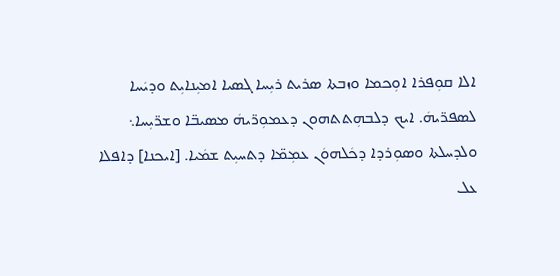ܐܠܐ ܩܘܼܦܪܐ ܐܘܼܟܡܐ ܘܙܒܬܐ ܣܪܝܬ ܪܝܼܚܐ ܓܣܝܐ ܐܡܝܼܢܐܝܼܬ ܘܕܝܿܚܐ ܠܣܦܪ̈ܝܗܿ. ܐܝܟ ܕܠܒܗܼܬܬܗܘܢ ܕܥܡܘܼܪ̈ܝܗܿ ܡܣܝܒ̈ܐ ܘܫܪ̈ܝܼܚܐ܆ ܘܠܕܚܠܬܐ ܘܣܘܼܪܕܐ ܕܟܿܠܗܘܿܢ ܥܡܼܡ̈ܐ ܕܬܚܝܼܬ ܫܡܿܝܐ. [ܐܝܟܢܐ] ܕܐܦܠܐ ܥܠ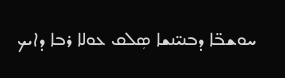ܚܘܫܒ̈ܐ ܕܒܢܝ̈ܢܫܐ ܣܼܠܩ ܥܘܠܐ ܪܒܐ ܕܐܝܟ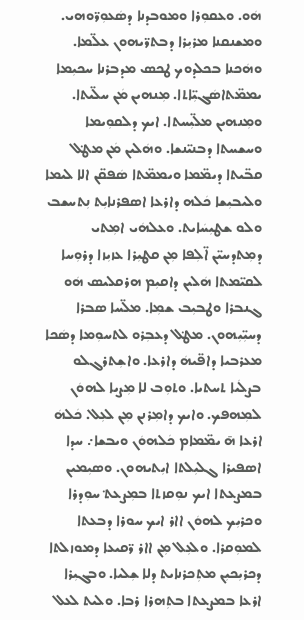ܗܿܘ. ܘܥܩܘܼܪܐ ܘܡܘܒܕܢܐ ܕܣܿܥܘܼܪ̈ܘܗܝ. ܘܡܫܢܩܢܐ ܡܪܝܼܪܐ ܕܒܬܪ̈ܝܗܘܢ ܥܠ̈ܡܐ. ܘܗܿܟܢܐ ܒܟܠܕܘܟ ܛܟܣ ܡܕܒܪܢܐ ܚܟܝܼܡܐ ܝܡܡ̈ܬܐܣܿܓܝܼ̈ܐܬܐ. ܡܼܢܗܝܢ ܡܿܢ ܚܠ̈ܝܬܐ. ܘܡܼܢܗܝܢ ܡܠ̈ܝܼܚܬܐ. ܐܝܟ ܕܠܩܘܼܝܡܐ ܘܚܫܚܬܐ ܕܒܢܝ̈ܢܫܐ. ܘܗܿܠܝܢ ܡܿܢ ܡܛ݀ܠ ܩܒ̈ܝܬܐ ܕܝܡ̈ܡܐ ܘܝܡܡ̈ܬܐ ܣܿܦܩ̈ܢ ܐܠܐ ܠܝܡܐ ܘܠܝܒܝܼܫܐ ܟܿܠܗ ܕܐܪܥܐ ܐܣܦܪܢܐܝܼܬ ܢܼܬܚܫܒ ܘܠܘ ܫܛܝܼܚܿܐܝܬ. ܘܥܠܗܿܝ ܐܡܼܬܝ ܕܡܼܬܕܚܝ̈ܢ ܐ̈ܠܼܦܐ ܡܼܢ ܩܛܝܼܪܐ ܥܙܝܼܙܐ ܕܪܘܼܚܐ ܠܩܝ̈ܡܬܐ ܗܿܠܝܢ ܕܐܩܝܼܡ ܗܪܩܠܝܣ ܗܿܘ ܓܢܒܪܐ ܘܛܒܝܼܒ ܫܡܼܐ. ܡܠ̈ܚܐ ܣܒܪܐ ܕܚܝܼ̈ܝܼܗܘܢ. ܡܛ݀ܠ ܕܥܒܼܪܘ ܠܬܚܘܼܡܐ ܕܣܿܟܐ ܡܥܪܒܝܐ ܕܐܦ̈ܝܗܿ ܕܐܪܥܐ. ܘܐܫܼܬܪܓܠܘ ܒܨܠܿܝܐ ܬܚܬܝܐ. ܘܬܘܼܒ ܠܐ ܡܼܨܝܐ ܠܗܘܿܢ ܠܡܼܗܦܟ. ܘܐܝܟ ܕܐܡܼܪܢܢ ܡܼܢ ܠܥܼܠ. ܟܿܠܗܿ ܐܪܥܐ ܗ̄ ܝܡ̈ܡܐܡ ܟܿܠܗܘܿܢ ܘܝܒܫܐ܇ ܚܕܐ ܐܣܦܝܪܐ ܓܠܝܼܠܬܐ ܐܝܼܬܝܗܘܢ. ܘܣܝܼܡܝܢ ܒܡܨܥܬܐ ܐܝܟ ܢܘܼܩܙܬܐ ܒܡܼܨܥܬ݀ ܚܘܼܕܪܐ ܘܟܪܝܼܟ ܠܗܘܿܢ ܐܐܪ ܐܝܟ ܚܘܪܐ ܕܒܥܬܐ ܠܡܘܼܩܪܐ. ܘܠܥܼܠ ܡܼܢ ܐܐܪ ܪ̈ܩܝܥܐ ܕܡܘܙܠܬܐ ܕܟܪܝܼܟܝܼܢ ܡܬܼܟܪܢܐܝܬ ܕܠܐ ܫܼܠܝܐ. ܘܒܓܝܼܪܐ ܐܪܥܐ ܒܡܨܥܬܐ ܒܬܼܗܪܐ ܪܒܐ. ܘܠܝܬ ܠܥܠ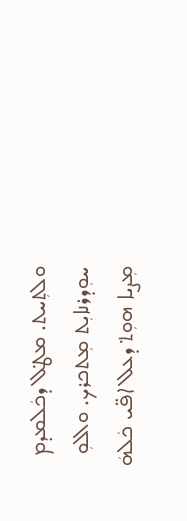ܘܠܬܼܚܬ. ܡܛ݀ܠ ܕܟܿܠܡܕܡ ܚܘܼܕܪܢܐܝܼܬ ܡܼܬܟܪܟ. ܘܐܠܘܼ ܡܼܨܝܐ ܗܘܼܬ݀ ܕܥܠ ܐܦ̈ܝ ܟܿܠܗܿ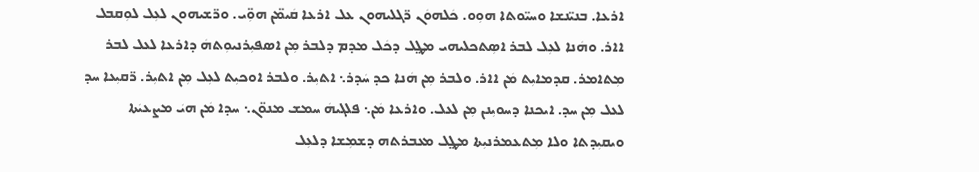ܐܪܥܐ. ܒܢܝ̈ܢܫܐ ܘܚܝ̈ܘܬܐ ܗܘܼܘ. ܟܿܠܗܘܿܢ ܪ̈ܓܠܝܗܘܢ ܥܠ ܐܪܥܐ ܩܿܝܡ̈ܢ ܗܘܼ̈ܝ. ܘܪ̈ܫܝܗܘܢ ܠܥܼܠ ܠܘܼܩܒܠ ܐܐܪ. ܘܗܿܢܐ ܠܥܼܠ ܠܒܪ ܐܣܼܬܟܠܝܗܝ ܡܛ݀ܠ ܕܟܿܠ ܡܕܡ ܕܠܒܪ ܡܼܢ ܐܣܦܝܼܪܢܝܘܼܬܗܿ ܕܐܪܥܐ ܠܥܠ ܠܒܪ ܡܼܬܐܡܪ. ܩܕܡܐܝܼܬ ܡܿܢ ܐܐܪ. ܘܠܒܪ ܡܼܢ ܗܿܢܐ ܟܕ ܚܿܕܪ܆ ܐܬܝܼܪ. ܘܠܒܪ ܐܘܟܝܼܬ ܠܥܼܠ ܡܼܢ ܐܬܝܼܪ. ܪ̈ܩܝܼܥܐ ܚܕ ܠܥܠ ܡܼܢ ܚܕ. ܐܝܟܢܐ ܕܚܘܝܼܢܢ ܡܼܢ ܠܥܠ. ܘܐܪܥܐ ܡܿܢ܆ ܦܠܓܝܗܿ ܚܡܫ ܡܢܘ̈ܢ܆ ܚܕܐ ܡܿܢ ܗܝܿ ܡܨܥܝܿܬܐ ܘܝܩܝܼܕܬܐ ܘܠܐ ܡܼܬܥܡܪܢܝܼܬܐ ܡܛ݀ܠ ܡܥܒܪܬܗ ܕܫܡܼܫܐ ܕܠܥܼܠ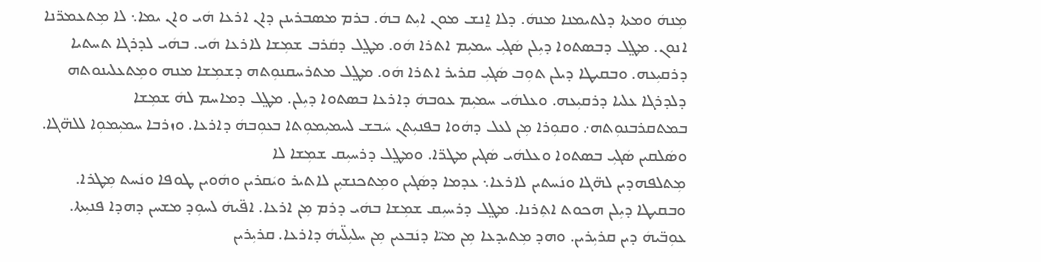ܡܼܢܗܿ ܘܡܬܐ ܕܠܬܝܡܢܐ ܡܢܗܿ. ܕܠܐ ܐ̱ܢܫ ܡܘܢ ܐܝܼܬ ܒܗܿ. ܒܪܡ ܡܣܒܪܝܢܢ ܕܐܢ ܐܪܥܐ ܗܿܝ ܘܐܢ ܝܡܐ܆ ܠܐ ܡܼܬܥܡܪ̈ܢܐ ܐܢܘܢ. ܡܛ݀ܠ ܕܒܣܬܘܐ ܕܝܼܠܢ ܣܿܓܝܼ ܚܡܝܼܡ ܐܬܪܐ ܗܿܘ. ܡܛ݀ܠ ܕܩܿܪܒ ܫܡܼܫܐ ܠܐܪܥܐ ܗܿܝ. ܒܗܿܝ ܠܕܪܓܐ ܬܚܬܝܐ ܕܪܩܝܼܥܗ. ܘܒܩܝܛܐ ܕܝܠܢ ܬܘܼܒ ܣܿܓܝܼ ܩܪܝܪ ܐܬܪܐ ܗܿܘ. ܡܛ݀ܠ ܡܬܪܚܩܢܘܼܬܗ ܕܫܡܼܫܐ ܡܢܗ ܘܡܼܬܥܠܝܢܘܬܗ ܕܠܕܪܓܐ ܥܠܝܐ ܕܪܩܝܼܥܗ. ܘܥܠܗܿܝ ܚܡܝܼܡ ܥܘܒܗܿ ܕܐܪܥܐ ܒܣܬܘܐ ܕܝܼܠܢ. ܡܛ݀ܠ ܕܡܐܚܡ ܠܗܿ ܫܡܼܫܐ ܒܡܬܩܪܒܢܘܼܬܗ܇ ܘܩܘܼܪܐ ܡܼܢ ܠܥܠ ܕܗܿܘܐ ܒܦܢܝܼܬܢ ܚܿܒܫ ܠܚܡܝܼܡܘܼܬܐ ܒܥܘܼܒܗܿ ܕܐܪܥܐ. ܘܙܪܒܐ ܚܡܝܼܡܘܼܐ ܠܠܗ̈ܓܐ. ܘܣܿܠܩܝܢ ܣܿܓܝܼ ܒܣܬܘܐ ܘܥܠܗܿܝ ܣܿܓܝܢ ܡܛܪ̈ܐ. ܘܡܛ݀ܠ ܕܪܚܝܼܩ ܫܡܼܫܐ ܠܐ
ܡܼܬܠܦܗܕܝܢ ܠܗ̈ܓܐ ܘܢܿܚܬܝܢ ܠܐܪܥܐ܆ ܥܕܡܐ ܕܣܿܓܝܢ ܘܡܼܬܟܢܫܝܼܢ ܠܐܬܝܪ ܘܝܿܩܪܝܢ ܘܗܿܘܝܢ ܛܘܦܐ ܘܢܿܚܬ ܡܼܛܪܐ. ܘܒܩܝܛܐ ܕܝܼܠܢ ܗܟܘܬ ܐܬܼܪܢܐ. ܡܛ݀ܠ ܕܪܚܝܼܩ ܫܡܼܫܐ ܒܗܿܝ ܕܪܡ ܡܼܢ ܐܪܥܐ. ܐܦ̈ܝܗܿ ܠܚܘܼܕ ܡܫܚܢ ܕܗܕܐ ܦܢܝܼܬܐ. ܥܘܼܒ̈ܝܗܿ ܕܝܢ ܩܪܝܼܪܝܢ. ܘܗܕ ܡܼܬܝܕܥܐ ܡܼܢ ܡܝ̈ܐ ܕܢܿܒܥܝܢ ܡܼܢ ܚܠܝܼܠ̈ܝܗܿ ܕܐܪܥܐ. ܩܪܝܼܪܝܢ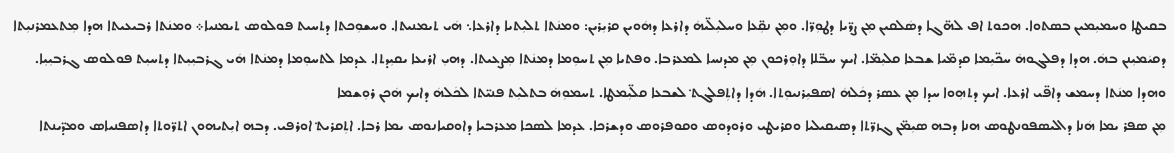ܒܩܝܛܐ ܘܚܡܝܼܡܝܢ ܒܣܬܘܐ. ܗܟܘܬ ܐܦ ܠܗ̈ܓܐ ܕܣܿܠܩܝܢ ܡܼܢ ܨܪ̈ܝܐ ܕܛܘܼܪ̈ܐ. ܘܡܼܢ ܢܩܼ̈ܥܐ ܘܚܠܝܼܠ̈ܝܗܿ ܕܐܪܥܐ ܕܗܿܘܝܢ ܩܪܝܼܪܝܢ: ܘܡܢܿܬܐ ܬܠܝܼܬܝܐ ܕܐܪܥܐ܆ ܗܿܝ ܬܝܡܢܝܬܐ. ܘܚܫܘܼܟܬܐ ܕܬܚܝܬ ܦܘܠܘܣ ܬܝܡܢܝܐ܀ ܘܡܢܿܬܐ ܪܒܝܥܝܬܐ ܗܕܐ ܡܼܬܥܡܪܢܝܼܬܐ ܕܩܝܿܡܝܼܢܢ ܒܗܿ. ܗܕܐ ܕܦܠܓܘܗܿ ܚܟ̈ܝܼܡܐ ܩܕܡ̈ܝܐ ܫܒܥܐ ܩܠܝܼܡ̈ܐ. ܐܝܟ ܚܒ̈ܠܐ ܕܐܘܼܪܟܘܢ ܡܼܢ ܡܕܢܚܐ ܠܡܥܪܒܐ. ܘܦܬܝܐ ܡܼܢ ܬܚܘܼܡܐ ܕܡܢܿܬܐ ܡܼܨܥܝܬܐ. ܕܗܝܼ ܐܪܝܥܐ ܝܩܝܼܕܬܐ. ܥܕܡܐ ܠܬܚܘܼܡܐ ܕܡܢܿܬܐ ܗܿܝ ܓܪܒܝܼܝܼܬܐ ܕܬܚܝܼܬ ܦܘܠܘܣ ܓܪܒܝܼܝܼܐ. ܘܗܕܐ ܡܢܿܬܐ ܕܚܡܫ ܕܐܦ̈ܝ ܐܪܥܐ. ܐܝܟ ܕܬܗܼܘܐ ܚܕܐ ܡܼܢ ܥܣܪ ܕܟܿܠܗܿ ܐܣܦܝܼܪܢܝܘܼܬܐ. ܗܿܕܐ ܕܐܬܼܦܠܓܬ݀ ܠܫܒܥܐ ܩܠ̈ܝܼܡܛܐ. ܬܚܡܘܼܗܿ ܒܬܠܝܼܬ ܦܢܝ̈ܬܐ ܠܟܿܠܗܿ ܕܐܝܟ ܗܿܟܢ ܪܘܼܫܡܐ
ܡܼܢ ܣܦܪ ܝܡܐ ܗܿܢܐ ܕܐܠܝܣܦܘܢܛܘܣ ܗܢܐ ܕܒܗ ܣܝܼܡ̈ܢ ܓܙܪ̈ܬܐ ܕܣܝܩܝܠܝܐ ܘܩܪܝܛܝ ܘܪܘܕܘܣ ܘܩܘܦܪܘܣ ܘܕܫܪܟܐ. ܥܕܡܐ ܠܣܟܐ ܡܥܪܒܝܐ ܕܐܘܩܝܐܢܘܣ ܝܡܐ ܪܒܐ. ܐܬܼܩܪܝܬ݀ ܐܘܪܦܝ. ܕܒܗ ܐܝܼܬܝܗܘܢ ܐܬܪ̈ܘܬܐ ܕܐܣܦܢܝܐܣ ܘܡܕ̈ܝܢܬܐ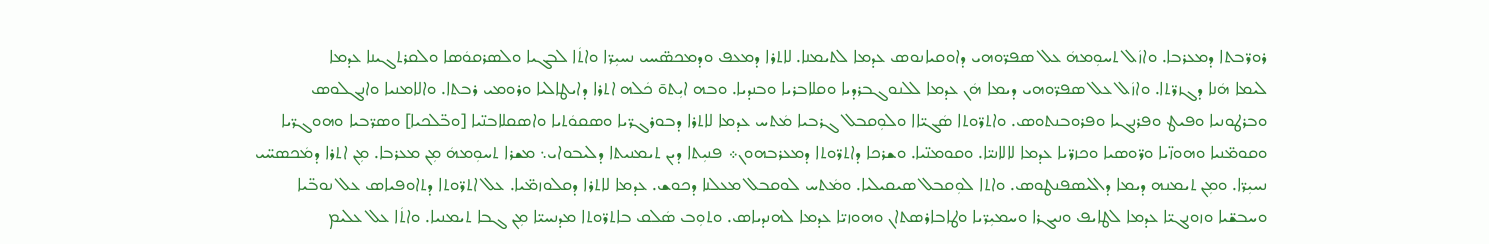ܪܘܪ̈ܒܬܐ ܕܡܥܪܒܐ. ܘܐܙܿܠ ܬܚܘܼܡܗܿ ܥܠ ܣܦܪ̈ܘܗܝ ܕܐܘܩܝܐܢܘܣ ܥܕܡܐ ܠܬܝܡܢܐ. ܠܐܬܪܐ ܕܡܥܦ ܘܕܡܟܣ̈ܚܝ ܢܚܝܼܪ̈ܐ ܘܐܬܿܐ ܠܒܓܝܐ ܘܠܣܪܩܘܿܣܐ ܘܠܩܪܬܓܝܢܐ ܥܕܡܐ
ܠܝܡܐ ܗܿܢܐ ܕܓܙܪ̈ܬܐ. ܘܐܙܿܠ ܥܠ ܣܦܪ̈ܘܗܝ ܕܝܡܐ ܗܿܢ ܥܕܡܐ ܠܠܢܘܓܒܪܕܝܐ ܘܩܠܐܒܪܝܐ ܘܒܢܕܝܐ. ܘܒܗ ܐܝܼܬܘ̄ ܟܿܠܗ ܐܬܪܐ ܕܐܝܛܐܠܝܐ ܘܪܘܡܝ ܪܒܬܐ. ܘܐܠܐܡܢܝܐ ܘܐܢܓܠܘܣ ܘܒܪܛܘܢܝܐ ܘܦܝܛ ܘܦܪܢܓܝܐ ܘܦܪܘܒܢܬܘܣ. ܘܐܬܪ̈ܘܬܐ ܣܿܓܝ̈ܐܐ ܘܠܘܼܩܒܠ ܓܪܒܝܐ ܡܿܬܚ ܥܕܡܐ ܠܐܬܪܐ ܕܒܘܪܓܪ̈ܝܐ ܘܣܩܘܿܬܝܐ ܘܐܣܩܠܐܒܢ̈ܝܐ [ܘܒ̈ܠܟܝܐ] ܘܣܪ̈ܒܝܐ ܘܗܘܓܪ̈ܝܐ ܘܩܘܡ̈ܢܝܐ ܘܗܘܙ̈ܝܐ ܘܪ̈ܘܣܝܐ ܘܟܙܪ̈ܝܐ ܥܕܡܐ ܠܐܠܐܢܝ̈ܐ. ܘܩܘܡܢ̈ܝܐ. ܘܫܪܟܐ ܕܐܬܪ̈ܘܬܐ ܕܡܥܪܒܗܘܢ܀ ܦܢܝܼܬܐ ܕܝܢ ܬܝܡܢܝܬܐ ܕܠܝܒܘܐܝ܆ ܡܫܪܐ ܬܚܘܼܡܗܿ ܡܼܢ ܡܥܪܒܐ. ܡܼܢ ܐܬܪܐ ܕܡܿܟܣܚ̈ܝ ܢܚܝܼܪ̈ܐ. ܘܡܼܢ ܬܝܡܢܗ ܕܝܡܐ ܕܐܠܝܣܦܢܛܘܣ. ܘܐܬܐ ܠܘܼܩܒܠ ܣܝܩܝܠܝܐ. ܘܡܿܬܚ ܠܘܩܒܠ ܡܥܠܢܐ ܕܟܘܫ. ܥܕܡܐ ܠܐܬܪܐ ܕܩܠܘܙܡ̈ܝܐ. ܥܠ ܐܬܪ̈ܘܬܐ ܕܬܐܘܦܝܐܣ ܥܠ ܢܘܒ̈ܝܐ ܘܚܒܫ̈ܝܐ ܘܙܘܢܓܝ̈ܐ ܥܕܡܐ ܠܛܐܝܦ ܘܢܝܓܪܐ ܘܚܡܝܼܪ̈ܝܐ ܘܛܐܒܐܪܣܬܐܢ ܘܗܘܙܝ̈ܐ ܥܕܡܐ ܠܗܢܕܝܐܣ. ܘܬܘܼܒ ܣܿܠܩ ܒܐܬܪ̈ܘܬܐ ܡܕܢܚܝ̈ܐ ܡܼܢ ܓܒܐ ܬܝܡܢܝܐ. ܘܐܬܿܐ ܥܠ ܥܠܝܡ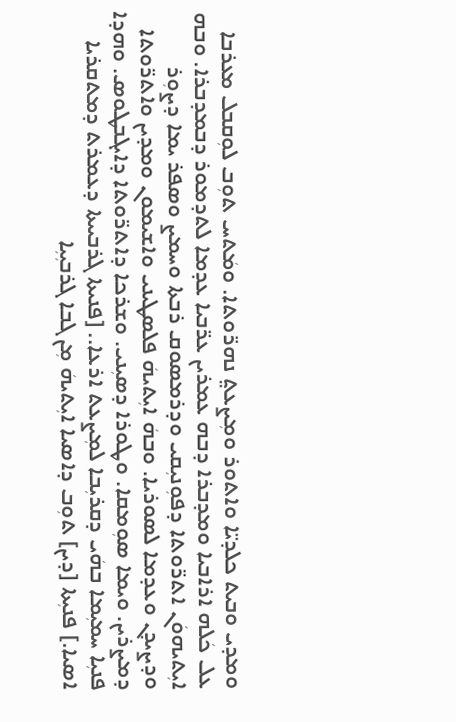ܘܡܕܝ ܘܒܝܬ ܟܠܕܝ̈ܐ ܘܐܬܘܪ ܘܡܼܨܥܬ݀ ܢܗܪ̈ܘܬܐ. ܘܡܿܬܚ ܬܘܼܒ ܠܘܼܩܒܠ ܡܥܪܒܐ ܥܠ ܟܿܠܗ ܐܪܐܒܝܐ ܘܡܕܒܪܐ ܕܒܗ ܥܡܪܝܢ ܥܪ̈ܒܝܐ ܥܕܡܐ ܠܬܕܡܘܪ ܕܒܡܕܒܪܐ. ܘܒܗ ܐܝܼܬܝܗܘܿܢ ܐܬܪ̈ܘܬܐ ܕܦܘܼܢܝܼܩܝ ܘܕܪܡܣܘܩ ܪܒܬܐ ܘܚܡܨ ܘܣܦܪ ܝܡܐ ܕܨܘܼܪ ܘܕܨܝܕܢ ܘܥܕܡܐ ܠܣܘܪܝܐ. ܘܒܗܿ ܐܝܼܬܝܗܿ ܦܠܣܛܝܢܝ ܘܐܫܝܡܘܢ ܘܡܕܝܢ ܘܐܬܪ̈ܘܬܐ ܕܡܨܪܝܢ. ܘܝܡܐ ܣܘܼܡܩܐ. ܘܛܘܪܐ ܕܣܝܼܢܝ. ܘܫܪܟܐ ܕܐܬܪ̈ܘܬܐ ܕܐܝܓܒܛܘܣ. ܘܗܕܐ ܦܢܝܼܐ ܚܡܝܼܡܐ ܒܗܿܝ ܕܩܪܝܼܒܐ ܠܡܼܨܥܬ ܐܪܥܐ.. [ܦܢܝܬܐ ܓܪܒܝܝܬܐ ܕܥܡܪܬ ܕܡܬܩܪܝܐ ܐܣܝܐ.] ܦܢܝܼܬܐ [ܕܝܢ] ܬܘܼܒ ܕܐܣܝܐ ܐܝܼܬܝܗܿ ܡܼܢ ܓܒܐ ܓܪܒܝܼܝܼܐ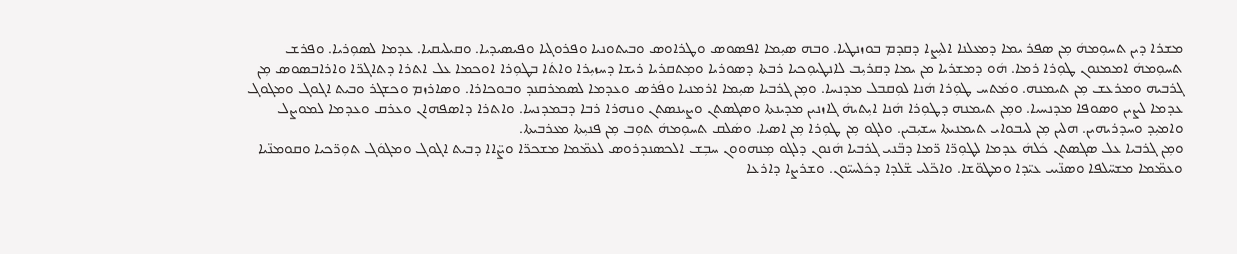ܡܫܪܐ ܕܝܢ ܬܚܘܼܡܗܿ ܡܼܢ ܣܦܪ ܝܡܐ ܕܡܥܠܢܐ ܐܠܝܼܨܐ ܕܩܕܡ ܒܘܙܢܛܝܐ. ܘܒܗ ܣܝܼܡܐ ܐܦܣܘܣ ܘܛܪܐܘܣ ܘܒܝܬܘܢܝܐ ܘܦܪܘܓܝܐ ܘܦܝܣܝܕܝܐ. ܘܩܝܠܝܩܝܐ. ܥܕܡܐ ܠܣܘܼܪܝܐ. ܘܦܪܫ ܬܚܘܼܡܗܿ ܐܡܡܢܘܢ ܛܘܼܪܐ ܪܡܐ. ܗܿܘ ܕܡܫܪܝܐ ܡܢ ܝܡܐ ܕܩܪܝܼܒ ܠܐܢܛܝܘܼܟܝܐ ܪܒܬܐ ܕܣܘܪܝܐ ܘܡܼܬܩܪܝܐ ܪܝܫܐ ܕܚܙܝܼܪܐ ܘܐܬܿܐ ܒܛܘܼܪܐ ܐܘܟܡܐ ܥܠ ܐܬܪܐ ܕܬܐܓܪ̈ܐ ܘܐܪܐܒܣܘܣ ܡܼܢ ܓܪܒܝܗ ܘܡܪܥܫ ܡܼܢ ܬܝܡܢܗ. ܘܡܿܬܚ ܛܘܼܪܐ ܗܿܢܐ ܠܘܼܩܒܠ ܡܕܢܚܐ. ܘܡܼܢ ܓܪܒܝܐ ܣܝܼܡܐ ܐܪܡܢܝܐ ܘܦܿܪܣ ܘܥܕܡܐ ܠܣܡܪܩܢܕ ܘܒܘܟܐܪܐ. ܘܣܐܪܙܡ ܘܟܫܓܪ ܘܒܝܬ ܐܓܘܓ ܘܡܓܘܓ ܥܕܡܐ ܠܨܝܢ ܘܣܘܦܐ ܡܕܢܚܝܐ. ܘܡܼܢ ܬܝܡܢܗ ܕܛܘܼܪܐ ܗܿܢܐ ܐܝܼܬܝܗܿ ܓܐܙܢܝܢ ܡܕܝܢܬܐ ܘܣܓܣܬܢ ܘܨܝܢܣܬܢ ܘܢܗܪܐ ܪܒܐ ܕܒܡܕܢܚܐ. ܘܐܬܪܐ ܕܐܣܦܗܐܢ ܘܥܪܩ ܘܥܕܡܐ ܠܡܘܨܠ ܘܐܡܝܼܕ ܘܚܕܪܝܗܝܢ. ܗܠܝܢ ܡܼܢ ܠܝܒܘܐܝ ܬܝܡܢܝܬܐ ܚܫܝܼܒܝܢ. ܘܠܓܘ ܡܼܢ ܛܘܼܪܐ ܡܼܢ ܐܣܝܐ. ܘܣܿܠܩ ܬܚܘܼܡܗܿ ܬܘܼܒ ܡܼܢ ܦܢܝܼܬܐ ܡܥܪܒܝܬܐ.
ܘܡܼܢ ܓܪܒܝܐ ܥܠ ܣܓܣܬܢ ܟܿܠܗܿ ܥܕܡܐ ܠܛܘܼܪ̈ܐ ܪ̈ܡܐ ܕܒ̈ܢܝ ܓܪܒܝܐ ܗܿܢܘܢ ܕܠܓܘ ܡܼܢܗܘܘܢ ܚܒܼܫ ܐܠܟܣܢܕܪܘܣ ܠܥܡ̈ܡܐ ܡܫܟܪ̈ܐ ܘܨ̈ܐܐ ܕܒܝܬ ܐܓܘܓ ܘܡܓܘܿܓ ܬܘܼܪ̈ܟܝܐ ܘܩܘܡܢ̈ܝܐ ܘܥܡ̈ܡܐ ܡܫܚ̈ܠܦܐ ܘܣܢ̈ܝܝ ܥܝ̈ܕܐ ܘܡܛܘ̈ܫܐ. ܘܐܟ̈ܠܝ ܫ̈ܠܕܐ ܕܟܿܠܚܝ̈ܘܢ. ܘܫܪܨܐ ܕܐܪܥܐ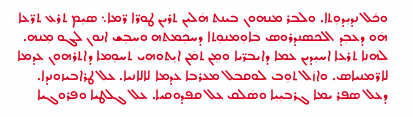ܘܟܿܠ ܢܕܝܼܕܘܼܬܐ. ܘܠܒܪ ܡܢܗܘܢ ܒܝܢܬ ܗܿܠܝܢ ܬܪܝܢ ܛܘܪ̈ܐ ܪ̈ܡܐ܆ ܣܝܼܡ ܬܪܥ ܬܪ̈ܥܐ ܗܿܘ ܕܥܒܼܕ ܐܠܟܣܢܕܪܘܣ ܒܐܘܼܡܢܘܼܬܐ ܕܚܟܼܡܬܗ ܘܚܒܼܫ ܐܢܘܢ ܠܓܘ ܡܼܢܗ. ܠܗܢܐ ܬܪܥܐ ܐܚܝܼܕܝܢ ܥܡܐ ܕܐܝܒܪ̈ܝܐ ܘܡܼܢ ܬܡܿܢ ܐܝܼܬܘܗܝ ܬܚܘܼܡܐ ܕܐܬܪܗܘܢ ܥܕܡܐ ܠܐܪ̈ܡܢܝܐܣ. ܘܐܙܿܠ ܬܘܼܒ ܠܘܩܒܠ ܡܥܪܒܐ ܥܕܡܐ ܠܐܠܐܢܝܐ. ܥܠ ܛܪܐܒܝܙܘܢܕܐ. ܕܥܠ ܣܦܪ ܝܡܐ ܓܪܒܝܼܝܼܐ ܘܣܿܠܩ ܥܠ ܩܦܕܘܩܝܐ. ܥܠ ܓܠܛܝܐ ܘܦܪܘܓܝܐ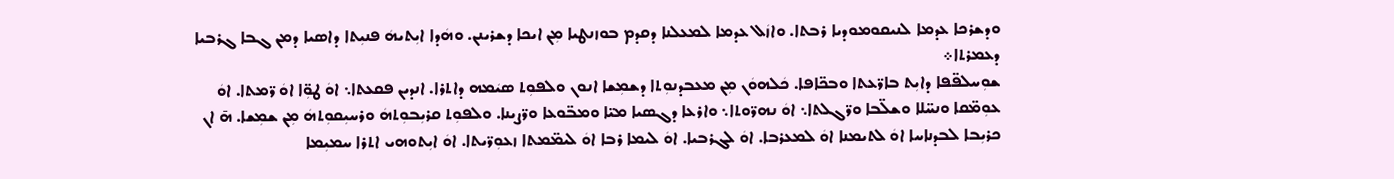ܘܕܫܪܟܐ ܥܕܡܐ ܠܢܝܩܘܡܘܕܝܐ ܪܒܬܐ. ܘܐܙܿܠ ܥܕܡܐ ܠܡܥܠܢܐ ܕܩܕܡ ܒܘܙܢܛܝܐ ܡܼܢ ܐܝܟܐ ܕܫܪܝܢܢ. ܘܗܿܕܐ ܐܝܼܬܝܗܿ ܦܢܝܼܬܐ ܕܐܣܝܐ ܕܡܢ ܓܒܐ ܓܪܒܝܐ ܕܥܡܪܬܐ܀
ܫܘܼܚܠܦ̈ܦܐ ܕܐܝܼܬ ܒܐܪ̈ܥܬܐ ܘܒܟ̈ܐܦܐ. ܟܿܠܗܘܿܢ ܡܼܢ ܡܥܒܕܢܘܼܬܐ ܕܫܡܼܫܐ ܐܢܘܢ ܘܠܦܘܼܬ ܣܝܿܡܗ ܕܐܬܪܐ. ܐܢܕܝܢ ܦܩܥܬܐ܆ ܐܘܿ ܛܘܼ̈ܐ ܐܘܿ ܪ̈ܡܬܐ. ܐܘܿ ܥܘܼܡ̈ܩܐ ܘܢܚ̈ܠܐ ܘܫܠ̈ܒܐ ܘܪ̈ܓܠܬܐ܆ ܐܘܿ ܢܗܪ̈ܘܬܐ܆ ܘܐܪܥܐ ܕܓܣܝܐ ܡܝ̈ܐ ܘܡܒ̈ܘܥܐ ܘܪ̈ܨܝܢܐ. ܘܠܦܘܼܬ ܩܪܝܼܒܘܼܬܗܿ ܘܪܚܝܼܩܘܼܬܗܿ ܡܼܢ ܫܡܼܫܐ. ܗ̄ ܐܢ ܟܪܝܼܒܐ ܠܒܕܢܐܚܐ ܐܘܿ ܠܬܝܡܢܐ ܐܘܿ ܠܡܥܪܒܐ. ܐܘܿ ܠܓܪܒܝܐ. ܐܘܿ ܠܝܡܐ ܪܒܐ ܐܘܿ ܠܝܡ̈ܡܬܐ ܙܥܘܼܪ̈ܝܬܐ. ܐܘܿ ܐܝܼܬܘܗܝ ܐܬܪܐ ܚܡܝܼܡܐ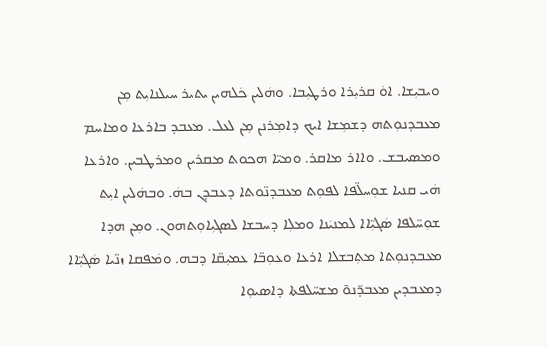ܘܝܒܝܼܫܐ. ܐܘܿ ܩܪܝܼܪܐ ܘܪܛܝܼܒܐ. ܘܗܿܠܝܢ ܟܿܠܗܝܢ ܝܬܝܪ ܚܝܠܢܐܝܼܬ ܡܼܢ ܡܥܒܕܢܘܼܬܗ ܕܫܡܼܫܐ ܐܝܟ ܕܐܡܼܪܢܢ ܡܼܢ ܠܥܠ. ܡܥܒܕ ܒܐܪܥܐ ܘܡܐܚܡ ܘܡܣܝܒܫ. ܘܐܐܪ ܡܐܩܪ. ܘܡܝ̈ܐ ܗܟܘܬ ܡܩܪܝܢ ܘܡܪܛܒܝܢ. ܘܐܪܥܐ ܗܿܝ ܩܢܝܐ ܫܘܼܚܠ̈ܦܐ ܠܦܘܼܬ ܡܥܒܕܢ̈ܘܬܐ ܕܥܒܕܢ ܒܗܿ. ܘܒܗܿܠܝܢ ܐܝܼܬ ܫܘܼܚ̈ܠܦܐ ܣܿܓܝܼ̈ܐܐ ܠܡܢܝܿܢܐ ܘܡܠܼܐ ܕܚܒܫܐ ܠܣܓܝܼܐܘܼܬܗܘܢ. ܘܡܼܢ ܗܕܐ ܡܥܒܕܢܘܼܬܐ ܡܬܼܒܫܠܐ ܐܪܥܐ ܘܥܘܼܒ̈ܐ ܥܡܝܼܩ̈ܐ ܕܒܗ. ܘܡܿܦܩܐ ܙܢ̈ܝܐ ܣܿܓܝܼ̈ܐܐ ܕܡܥܒܕܝܢ ܡܥܒܕ̈ܢܘ̄ ܡܫܚ̈ܠܦܬܐ ܕܐܣܝܘܼܐ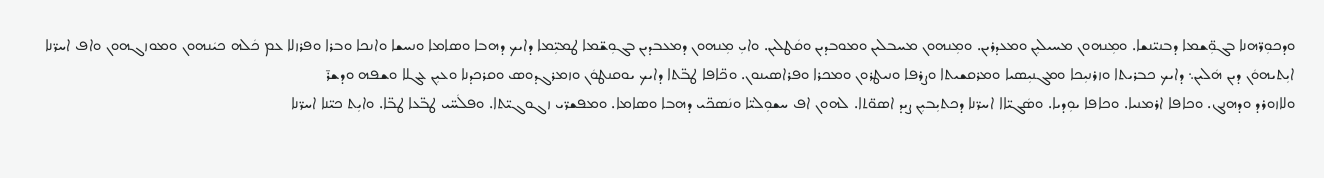ܘܕܟܘܼܪ̈ܗܢܐ ܒܓܘܼ̈ܫܡܐ ܕܒܢܝ̈ܢܫܐ. ܘܡܼܢܗܘܢ ܡܚܝܠܝܼܢ ܘܡܥܕܪܝܢ. ܘܡܼܢܗܘܢ ܡܚܒܠܝܢ ܘܡܘܒܕܝܢ ܘܩܿܛܠܝܢ. ܘܐܝܼ ܡܼܢܗܘܢ ܕܡܥܒܕܝܢ ܒܓܘܼܫ̈ܡܐ ܛܡܝܼ̈ܡܐ ܕܐܝܟ ܕܗܒܐ ܘܣܐܡܐ ܘܢܚܫܐ ܘܐܢܟܐ ܘܒܪܐ ܘܦܪܙܠܐ ܥܡ ܟܿܠܗ ܟܝܿܢܗܘܢ ܘܡܘܙܓܗܘܢ ܘܐܦ ܐܚܪ̈ܢܐ ܐܝܼܬܝܗܘܿܢ ܕܝܢ ܗܿܠܝܢ܆ ܕܐܝܟ ܟܒܪܝܬܐ ܘܙܪܢܝܼܟܐ ܘܡܓܢܝܼܣܝܐ ܘܡܪܩܫܝܬܐ ܘܨܪܦܐ ܘܢܝܛܪܘܢ ܘܡܟܪܐ ܘܦܪܐܣܝܢܘܢ. ܘܟ̈ܐܦܐ ܛܒ̈ܬܐ ܕܐܝܟ ܝܘܩܢܛܘܿܢ ܘܙܡܪܓܕܘܣ ܘܩܪܟܕܢܐ ܘܥܝܼܢ ܥܓܠܐ ܘܫܦܗ ܘܕܫܪ̄
ܘܠܐܙܘܪܕ ܘܕܗܢܓ. ܘܟܐܦܐ ܐܪܡܢܝܐ. ܘܟܐܦܐ ܝܘܼܕܝܐ. ܘܣܿܓܝ̈ܐܐ ܐܚܪ̈ܢܐ ܕܟܬܝܼܒܝܼܢ ܨܝܕ ܐܣܘ̈ܬܐ. ܠܗܘܢ ܐܦ ܚܫܘܼܠܝ̈ܐ ܘܢܿܣܟ̈ܝ ܕܗܒܐ ܘܣܐܡܐ. ܘܡܦܫܪ̈ܝ ܙܓܘܓܝ̈ܬܐ. ܘܦܠܿܚ̈ܝ ܛܒ̈ܥܐ ܛܒ̈ܐ. ܘܐܝܼܬ ܟܝ̈ܢܐ ܐܚܪ̈ܢܐ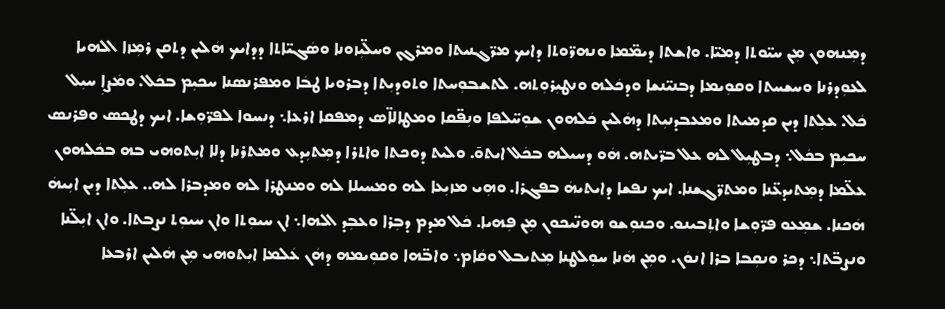ܕܡܼܢܗܘܢ ܡܼܢ ܚܝ̈ܘܬܐ ܕܡܝ̈ܐ. ܘܐܫܬܐ ܕܝܡ̈ܡܐ ܘܢܗܪ̈ܘܬܐ ܕܐܝܟ ܡܪ̈ܓܢܝܬܐ ܘܡܪܓܢ ܘܚܠ̈ܝܼܙܘܢܐ ܘܣܿܓܝ̈ܐܬܐ ܕܕܐܝܟ ܗܿܠܝܢ ܕܬܩܢ ܪܡܼܙܐ ܐܠܗܝܐ ܠܥܘܼܕܪܢܐ ܘܚܫܚܬܐ ܘܩܘܼܝܡܐ ܕܒܢܝ̈ܢܫܐ ܘܕܟܿܠܗ ܘܢܛܝܼܪܘܼܬܗ. ܠܬܫܒܘܼܚܬܐ ܘܬܘܕܝܼܬܐ ܕܒܪܘܝܐ ܛܒܿܐ ܘܡܦܪܢܣܢܐ ܚܟܝܼܡ ܒܟܿܠ. ܘܡܿܨܐܼ ܚܝܼܠ ܟܿܠ. ܥܠܼܬܐ ܕܝܢ ܩܕܡܝܬܐ ܘܡܥܒܕܢܝܼܬܐ ܕܗܿܠܝܢ ܟܿܠܗܘܢ ܫܘܼܚ̈ܠܦܐ ܘܢܼܦ̈ܩܐ ܘܡܛܐܠܐ̈ܣ ܕܡܦܩܐ ܐܪܥܐ܆ ܕܢܚܘܐ ܠܦܪ̈ܘܼܫܐ. ܐܝܟ ܕܛܟܣ ܘܦܪܢܣ ܚܟܝܼܡ ܒܟܿܠ܆ ܕܒܛܝܼܠ ܠܗ ܥܠ ܒܪ̈ܝܬܗ. ܗܿܘ ܕܚܝܠܗ ܒܟܿܠ ܐܝܬܘ̄. ܘܠܝܬ ܕܘܟܬܐ ܘܐܬܪܐ ܕܡܼܬܝܼܕܥ ܘܡܬܪܢܐ ܕܠܐ ܐܝܼܬܘܗܝ ܒܗ ܒܟܿܠܗܘܢ ܥܠ̈ܡܐ ܕܡܼܬܝܕܥ̈ܢܐ ܘܡܬܪ̈ܓܫܢܐ. ܐܝܟ ܢܦܫܐ ܕܐܝܬܝܗܿ ܒܦܓܪܐ. ܘܗܼܝ ܡܙܝܼܥܐ ܠܗ ܘܡܚܝܠܐ ܠܗ ܘܡܢܛܪܐ ܠܗ ܘܡܕܒܪܐ ܠܗ.. ܥܠܼܬܐ ܕܝܢ ܐܝܼܝܗܿ ܗܿܟܢܐ. ܫܡܼܥܘ ܦܪ̈ܘܼܫܐ ܘܐܬܼܒܝܢܘ. ܘܟܢܘܼܫܘ ܗܘܢ̈ܝܟܘܢ ܡܼܢ ܦܼܗܝܐ. ܟܿܠ ܡܕܡ ܕܒܼܪܐ ܘܥܒܼܕ ܐܠܗܐ܆ ܐܢ ܚܝܘܼܬܐ ܘܐܢ ܚܝܘܼܬ ܢܨܒܬܐ. ܘܐܢ ܐܝܼܠ̈ܢܐ ܘܢܨܒ̈ܬܐ܆ ܕܟܪ ܘܢܩܼܒܐ ܒܪܐ ܐܢܘܿܢ. ܘܡܼܢ ܗܿܢܐ ܚܘܼܠܛܢܐ ܡܼܬܝܒܠ ܘܩܿܐܡ܆ ܘܐܒ̈ܗܐ ܘܩܘܼܝܡܗ ܕܗܿܢ ܥܿܠܡܐ ܐܝܼܬܘܗܝ ܡܼܢ ܗܿܠܝܢ ܐܪܒܥܐ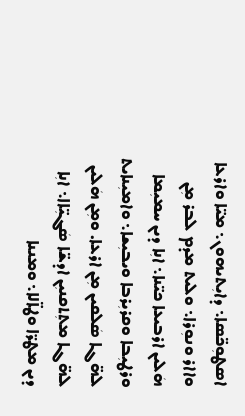ܐܣܛܘܼܟ̈ܣܐ܆ ܕܐܝܼܬܝܗܘܢ܆ ܡܝ̈ܐ ܘܐܪܥܐ ܘܐܐܪ ܘܢܘܼܪܐ܆ ܘܠܝܬ ܡܕܡ ܠܒܪ ܡܼܢ ܗܿܠܝܢ ܐܪܒܝܥܐ ܟܝ̈ܢܐ܆ ܐܢܼܐ ܕܝܢ ܚܡܝܼܡܐ ܘܪܛܝܼܒܐ ܘܩܪܝܼܪܒܐ ܘܝܒܝܼܫܐ܆ ܘܐܡܝܼܢܐܝܬ ܠܗ̈ܓܐ ܣܿܠܩܝܢ ܡܼܢ ܐܪܥܐ. ܘܡܼܢ ܗܿܠܝܢ ܠܗ̈ܓܐ ܡܬܼܬܩܢܝܼܢ ܐܕܫ̈ܐ ܣܿܓܝܼ̈ܐܐ܆ ܐܢܼܐ ܕܝܢ ܡܛܪ̈ܐ ܘܛܐ̈ܠܐ܆ ܘܡܢܢܐ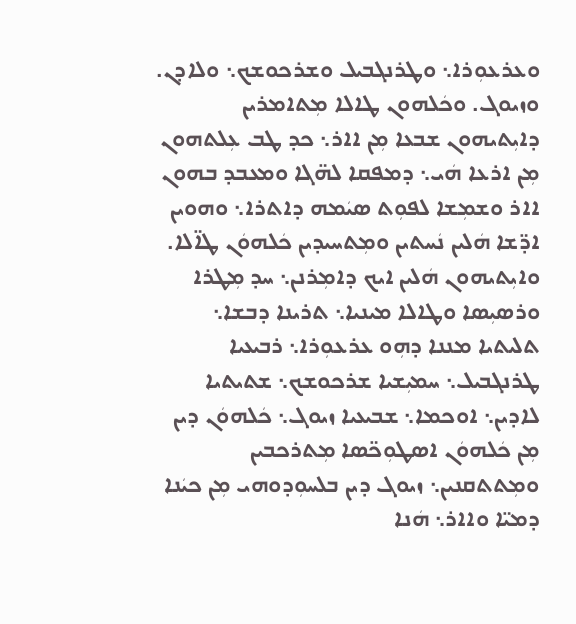ܘܥܪܥܘܼܪܐ܆ ܘܛܪܢܓܒܝܠ ܘܫܪܟܘܫܟ܆ ܘܠܐܕܢ. ܘܙܝܘܓ. ܘܟܿܠܗܘܢ ܛܐܠܐ ܡܼܬܐܡܪܝܢ ܕܐܝܼܬܝܗܘܢ ܫܒܥܐ ܡܼܢ ܐܐܪ܆ ܟܕ ܛܒ ܥܼܠܬܗܘܢ ܡܼܢ ܐܪܥܐ ܗܿܝ܆ ܕܡܦܩܐ ܠܗ̈ܓܐ ܘܡܥܒܕ ܒܗܘܢ ܐܐܪ ܘܫܡܼܫܐ ܠܦܘܼܬ ܣܝܿܡܗ ܕܐܬܪܐ܆ ܘܗܘܝܢ ܐܕ̈ܫܐ ܗܿܠܝܢ ܢܿܚܬܝܢ ܘܡܼܬܚܝܕܝܢ ܟܿܠܗܘܿܢ ܛܐ̈ܠܐ. ܘܐܝܼܬܝܗܘܢ ܗܿܠܝܢ ܐܝܟ ܕܐܡܼܪܢܢ܆ ܚܕ ܡܼܛܪܐ ܘܪܣܝܼܣܐ ܘܛܐܠܐ ܡܝܢܝܐ܆ ܬܪܝܢܐ ܕܒܫܐ܆ ܬܠܝܬܝܐ ܡܢܢܐ ܕܗܼܘ ܥܪܥܘܼܪܐ܆ ܪܒܝܥܝܐ ܛܪܢܓܒܝܠ܆ ܚܡܝܼܫܝܐ ܫܪܟܘܫܟ܆ ܫܬܝܬܝܐ ܠܐܕܝܢ܆ ܐܘܟܡܐ܆ ܫܒܝܥܝܐ ܙܝܘܓ܆ ܟܿܠܗܘܿܢ ܕܝܢ ܡܼܢ ܟܿܠܗܘܿܢ ܐܣܛܘܼܟ̈ܣܐ ܡܼܬܪܟܒܝܢ ܘܡܼܬܬܩܢܝܢ܆ ܙܝܘܓ ܕܝܢ ܒܠܚܘܼܕܘܗܝ ܡܼܢ ܟܝܿܢܐ ܕܡܝ̈ܐ ܘܐܐܪ܆ ܗܿܢܐ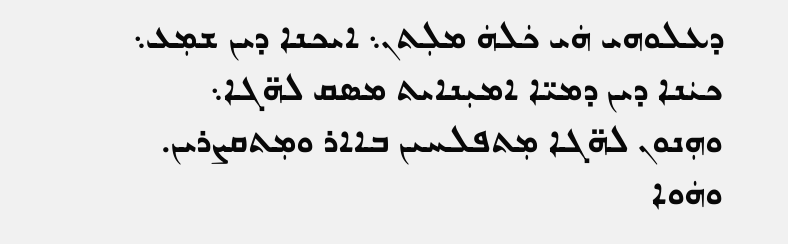ܕܥܠܘܗܝ ܗܿܝ ܟܿܠܗܿ ܡܠܼܬܢ܆ ܐܝܟܢܐ ܕܝܢ ܫܡܼܥ܆ ܟܝܿܢܐ ܕܝܢ ܕܡܝ̈ܐ ܐܡܝܼܢܐܝܬ ܡܣܩ ܠܗ̈ܓܐ܆ ܘܗܼܢܘܢ ܠܗ̈ܓܐ ܡܼܬܦܠܚܝܢ ܒܐܐܪ ܘܡܼܬܩܨܪܝܢ. ܘܗܿܘܐ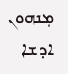ܡܼܢܗܘܢ ܐܕܫܐ